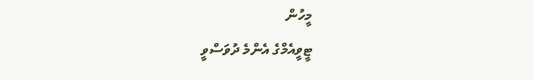މީހުން
ޓީވީއެމްގެ އެންމެ ދުވަސްވީ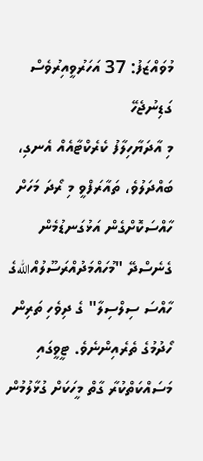މުވައްޒަފު: 37 އަހަރުވީއިރުވެސް ގަޑިނުޖެހޭ
މި އާދަޔާހިލާފު ކެރެކްޓާއެއް އެނގި، ބައްދަލުވެ، ތައާރަފްވީ މި ރޯދަ މަހަށް ހާއްސަކޮށްގެން އަޅުގަނޑުމެން ގެނެސްދޭ "މުހައްމަދުއްރަސޫލުއްاللهގެ ހާއްސަ ސިލްސިލާ" ގެ ދިވެހި ތަރިން ހޯދުމުގެ ތެރެއިންނެވެ. ޓީވީގައި މަސައްކަތްކުރާ ގާތް މީހަކަށް ގުޅާލުމުން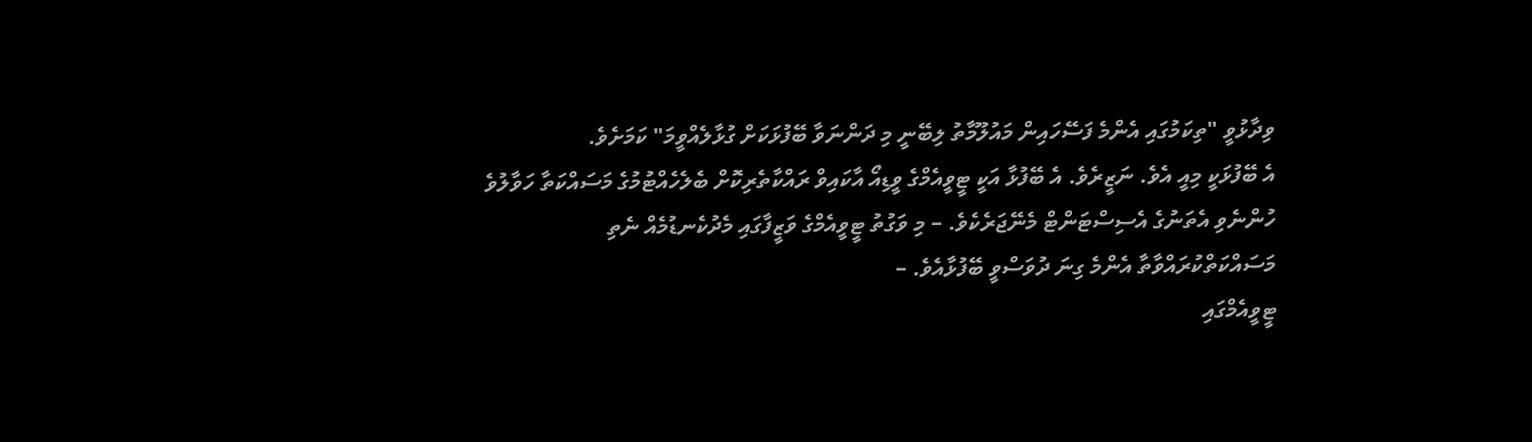ވިދާޅުވީ "ތިކަމުގައި އެންމެ ފަސޭހައިން މައުލޫމާތު ލިބޭނީ މި ދަންނަވާ ބޭފުޅަކަށް ގުޅާލެއްވީމަ" ކަމަށެވެ.
އެ ބޭފުޅަކީ މިއީ އެވެ. ނަޒީރެވެ. އެ ބޭފުޅާ އަކީ ޓީވީއެމްގެ ވީޑިއޯ އާކައިވް ރައްކާތެރިކޮށް ބެލެހެއްޓުމުގެ މަސައްކަތާ ހަވާލުވެ ހުންނެވި އެތަނުގެ އެސިސްޓަންޓް މެނޭޖަރެކެވެ. – މި ވަގުތު ޓީވީއެމްގެ ވަޒީފާގައި މެދުކެނޑުމެއް ނެތި މަސައްކަތްކުރައްވާތާ އެންމެ ގިނަ ދުވަސްވީ ބޭފުޅާއެވެ. –
ޓީވީއެމްގައި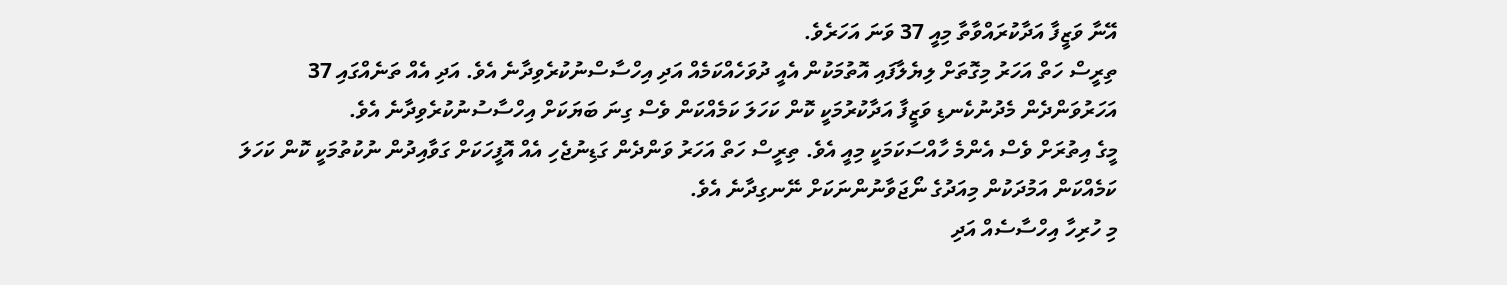އޭނާ ވަޒީފާ އަދާކުރައްވާތާ މިއީ 37 ވަނަ އަހަރެވެ.
ތިރީސް ހަތް އަހަރު މިގޮތަށް ލިޔެލާފައި އޮތުމަކުން އެއީ ދުވަހެއްކަމެއް އަދި އިހްސާސްނުކުރެވިދާނެ އެވެ. އަދި އެއް ތަނެއްގައި 37 އަހަރުވަންދެން މެދުނުކެނޑި ވަޒީފާ އަދާކުރުމަކީ ކޮން ކަހަލަ ކަމެއްކަން ވެސް ގިނަ ބަޔަކަށް އިހްސާސުނުކުރެވިދާނެ އެވެ.
މީގެ އިތުރަށް ވެސް އެންމެ ހާއްސަކަމަކީ މިއީ އެވެ. ތިރީސް ހަތް އަހަރު ވަންދެން ގަޑިނުޖެހި އެއް އޮފީހަކަށް ގަވާއިދުން ނުކުތުމަކީ ކޮން ކަހަލަ ކަމެއްކަން އަމުދަކުން މިއަދުގެ ނޯޖަވާނުންނަކަށް ނޭނގިދާނެ އެވެ.
މި ހުރިހާ އިހްސާސެއް އަދި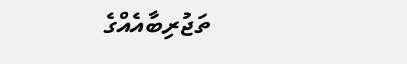ތަޖުރިބާއެއްގެ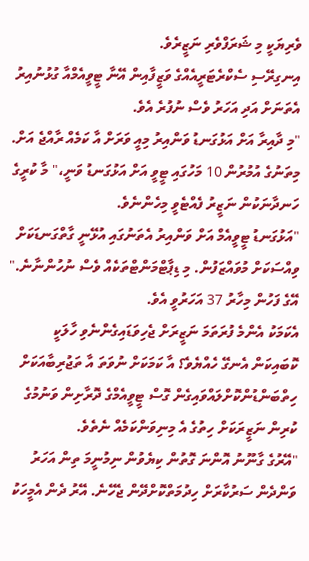ވެރިޔަކީ މި ޝަރަފްވެރި ނަޒީރެވެ.
އިނގިރޭސި ސެކްރެޓަރީއެއްގެ ވަޒީފާއިން އޭނާ ޓީވީއެމްއާ ގުޅުނުއިރު އެތަނަށް އަދި އަހަރު ވެސް ނުފުރެ އެވެ.
"މި ދާއިރާ އަށް އަޅުގަނޑު ވަންއިރު މިއީ ވަރަށް އާ ކަމެއް ރާއްޖެ އަށް. މިތަނުގެ އުމުރުން 10 މަހުގައި ޓީވީ އަށް އަޅުގަނޑު ވަނީ،" މާ ކުރީގެ ހަނދާނަކުން ނަޒީރު ފެއްޓެވީ މިހެންނެވެ.
"އަޅުގަނޑު ޓީވީއެމް އަށް ވަންއިރު އެތަނުގައި އުޅޭނީ ގާތްގަނޑަކަށް ވިއްސަކަށް މުވައްޒަފުން. މި ޑިޕާޓްމަންޓްތަކެއް ވެސް ނުހުންނާނެ."
އޭގެ ފަހުން މިހާރު 37 އަހަރުވީ އެވެ.
އެކަމަކު އެންމެ ފުރަތަމަ ނަޒީރަށް ޖެހިވަޑައިގެންނެވި ހާލަކީ ކޮބައިކަން އެނގޭ ހެއްޔެވެ؟ އާ ކަމަކަށް ނުވަތަ އާ ތަޖުރިބާއަކަށް ހިތްބަންޑުންކޮށްލައްވައިގެން ގޮސް ޓީވީއެމްގެ ދޮރާށިން ވަނުމުގެ ކުރިން ނަޒީރަކަށް ހިތުގެ އެ މިނިވަންކަމެއް ނެތެވެ.
"އޭރުގެ ގާނޫނު އޮންނަ ގޮތުން ކިޔެވުން ނިމުނީމަ ތިން އަހަރު ވަންދެން ސަރުކާރަށް ހިދުމަތްކޮށްދޭން ޖެހޭނެ. އޭރު ދެން އެމީހަކު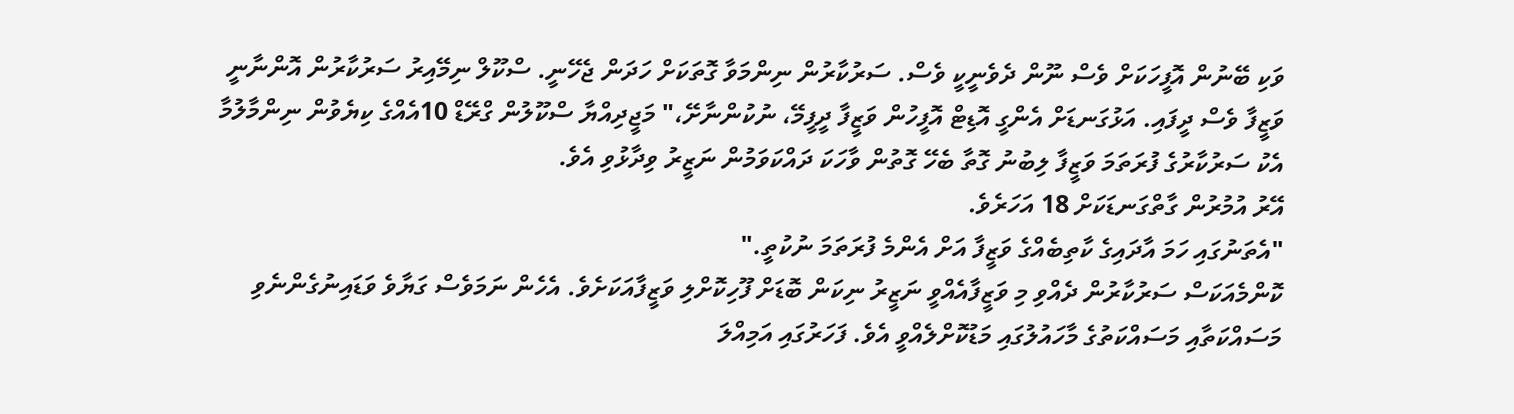ވަކި ބޭނުން އޮފީހަކަށް ވެސް ނޫން ދެވެނީކީ ވެސް. ސަރުކާރުން ނިންމަވާ ގޮތަކަށް ހަދަން ޖެހޭނީ. ސްކޫލް ނިމޭއިރު ސަރުކާރުން އޮންނާނީ ވަޒީފާ ވެސް ދީފައި. އަޅުގަނޑަށް އެންގީ އޮޑިޓް އޮފީހުން ވަޒީފާ ދީފީމޭ، ނުކުންނާށޭ،" މަޖީދިއްޔާ ސްކޫލުން ގްރޭޑް 10އެއްގެ ކިޔެވުން ނިންމާލުމާ އެކު ސަރުކާރުގެ ފުރަތަމަ ވަޒީފާ ލިބުނު ގޮތާ ބެހޭ ގޮތުން ވާހަކަ ދައްކަވަމުން ނަޒީރު ވިދާޅުވި އެވެ.
އޭރު އުމުރުން ގާތްގަނޑަކަށް 18 އަހަރެވެ.
"އެތަނުގައި ހަމަ އާދައިގެ ކާތިބެއްގެ ވަޒީފާ އަށް އެންމެ ފުރަތަމަ ނުކުތީ."
ކޮންމެއަކަސް ސަރުކާރުން ދެއްވި މި ވަޒީފާއެއްވީ ނަޒީރު ނިކަން ބޮޑަށް ފޫހިކޮށްލި ވަޒީފާއަކަށެވެ. އެހެން ނަމަވެސް ގަޔާވެ ވަޑައިނުގެންނެވި މަސައްކަތާއި މަސައްކަތުގެ މާހައުލުގައި މަޑުކޮށްލެއްވީ އެވެ. ފަހަރުގައި އަމިއްލަ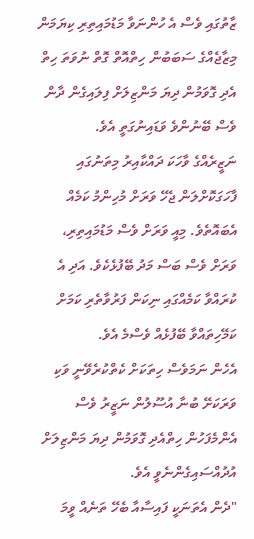ޒާތުގައި ވެސް އެ ހުންނަވާ މަޑުމައިތިރި ކިޔަމަން މިޒާޖެއްގެ ސަބަބުން ހިތްއޮތް ގޮތް ނުވަތަ ހިތް އެދި ގޮވަމުން ދިޔަ މަންޒިލަށް ފިލައިގެން ދާން ވެސް ބޭނުންވެ ވަޑައިނުގަތީ އެވެ.
ނަޒީރެއްގެ ވާހަކަ ދައްކާއިރު މިތަނުގައި ފާހަގަކޮށްލަން ޖެހޭ ވަރަށް މުހިންމު ކަމެއް އެބައޮތެވެ. މިއީ ވަރަށް ވެސް މަޑުމައިތިރި، ވަރަށް ވެސް ބަސް މަދު ބޭފުޅެކެވެ. އަދި އެ ކުރައްވާ ކަމެއްގައި ނިކަން ފަރުވާތެރި ކަމަށް ކަމޭހިތައްވާ ބޭފުޅެއް ވެސްމެ އެވެ.
އެހެން ނަމަވެސް ހިތަކަށް ކެތްކުރެވޭނީ ވަކި ވަރަކަށޭ ބުނާ އުސޫލުން ނަޒީރު ވެސް އެންމެފަހުން ހިތްއެދި ގޮވަމުން ދިޔަ މަންޒިލަށް އުދުއްސައިގެންނެވީ އެވެ.
"ދެން އެތަނަކީ ފައިސާއާ ބެހޭ ތަނެއް ވީމަ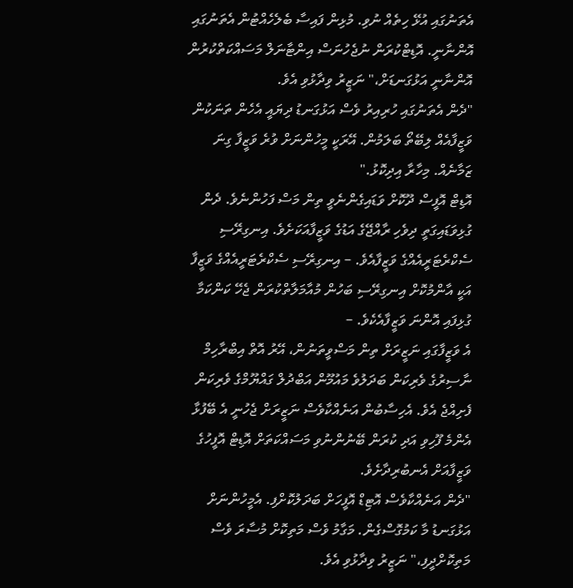އެތަނުގައި އުޅޭ ހިތެއް ނުވި. މުޅިން ފައިސާ ބެލެހެއްޓުން އެތަނުގައި އޮންނާނީ. އޮޑިޓްކުރަން ނުޖެހުނަސް އިންޓާނަލް މަސައްކަތްކުރުން އޮންނާނީ އަޅުގަނޑަށް،" ނަޒީރު ވިދާޅުވި އެވެ.
"ދެން އެތަނުގައި ހުރިއިރު ވެސް އަޅުގަނޑު ދިޔައީ އެހެން ތަނަކުން ވަޒީފާއެއް ލިބޭތޯ ބަލަމުން. އޭރަކީ މީހުންނަށް ވުރެ ވަޒީފާ ގިނަ ޒަމާނެއް. މިހާރާ އިދިކޮޅު."
އޮޑިޓް އޮފީސް ދޫކޮށް ވަޑައިގެންނެވީ ތިން މަސް ފަހުންނެވެ. ދެން ގުޅިވަޑައިގަތީ ދިވެހި ރާއްޖޭގެ އަޑުގެ ވަޒީފާއަކަށެވެ. އިނގިރޭސި ސެކްރެޓަރީއެއްގެ ވަޒީފާއެވެ. – އިނގިރޭސި ސެކްރެޓަރީއެއްގެ ވަޒީފާ އަކީ އާންމުކޮށް އިނގިރޭސި ބަހުން މުއާމަލާތްކުރަން ޖެހޭ ކަންކަމާ ގުޅިފައި އޮންނަ ވަޒީފާއެކެވެ. –
އެ ވަޒީފާގައި ނަޒީރަށް ތިން މަސްވީތަނުން، އޭރު އޮތް އިބްރާހިމް ނާސިރުގެ ވެރިކަން ބަދަލުވެ މައުމޫން އަބްދުލް ގައްޔޫމްގެ ވެރިކަން ފެށިއްޖެ އެވެ. އެހިސާބުން އަނެއްކާވެސް ނަޒީރަށް ޖެހުނީ އެ ބޭފުޅާ އެންމެ ފޫހިވި އަދި ކުރަން ބޭނުންނުވި މަސައްކަތަށް އޮޑިޓް އޮފީހުގެ ވަޒީފާއަށް އެނބުރިދާށެވެ.
"ދެން އަނެއްކާވެސް އޮޓިޑް އޮފީހަށް ބަދަލުކޮށްފި. އެމީހުންނަށް އަޅުގަނޑު މާ ކަމުގޮސްގެން. މަގާމު ވެސް މަތިކޮށް މުސާރަ ވެސް މަތިކޮށްދީފި،" ނަޒީރު ވިދާޅުވި އެވެ.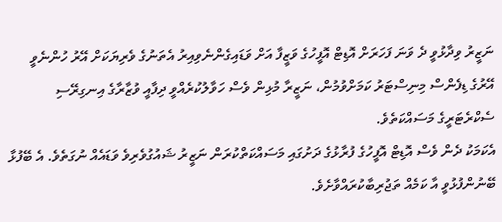ނަޒީރު ވިދާޅުވީ ދެ ވަނަ ފަހަރަށް އޮޑިޓް އޮފީހުގެ ވަޒީފާ އަށް ވަޑައިގެންނެވިއިރު އެތަނުގެ ވެރިޔަކަށް އޭރު ހުންނެވީ އޭރުގެ ޑިފެންސް މިނިސްޓަރު ކަމަށްވުމުން، ނަޒީރާ މުޅިން ވެސް ހަވާލުކުރެއްވީ ދިފާއީ ވުޒާރާގެ އިނގިރޭސި ސެކްރެޓަރީގެ މަސައްކަތެވެ.
އެކަމަކު ދެން ވެސް އޮޑިޓް އޮފީހުގެ ފުރާޅުގެ ދަށުގައި މަސައްކަތްކުރަން ނަޒީރު ޝައުގުވެރިވެ ވަޑައެއް ނުގަތެވެ. އެ ބޭފުޅާ ބޭނުންފުޅުވީ އާ ކަމެއް ތަޖުރިބާކުރައްވާށެވެ.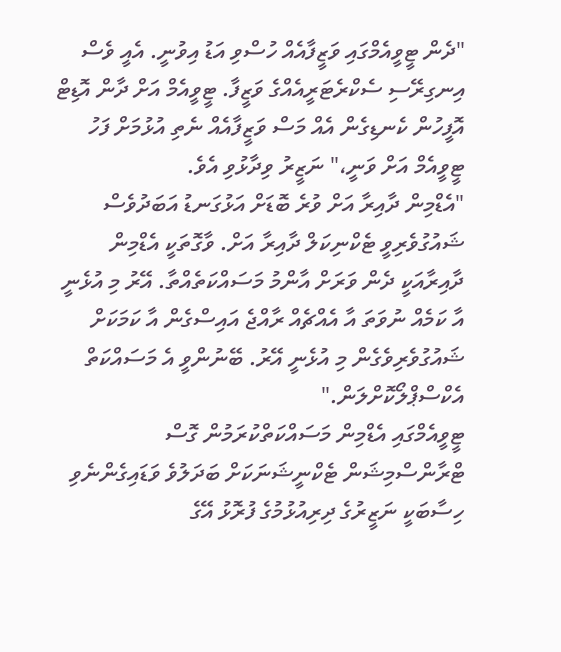"ދެން ޓީވީއެމްގައި ވަޒީފާއެއް ހުސްވި އަޑު އިވުނީ. އެއީ ވެސް އިނގިރޭސި ސެކްރެޓަރީއެއްގެ ވަޒީފާ. ޓީވީއެމް އަށް ދާން އޮޑިޓް އޮފީހުން ކެނޑިގެން އެއް މަސް ވަޒީފާއެއް ނެތި އުޅުމަށް ފަހު ޓީވީއެމް އަށް ވަނީ،" ނަޒީރު ވިދާޅުވި އެވެ.
"އެޑްމިން ދާއިރާ އަށް ވުރެ ބޮޑަށް އަޅުގަނޑު އަބަދުވެސް ޝައުގުވެރިވީ ޓެކްނިކަލް ދާއިރާ އަށް. ވާގޮތަކީ އެޑްމިން ދާއިރާއަކީ ދެން ވަރަށް އާންމު މަސައްކަތެއްތާ. އޭރު މި އުޅެނީ އާ ކަމެއް ނުވަތަ އާ އެއްޗެއް ރާއްޖެ އައިސްގެން އާ ކަމަކަށް ޝައުގުވެރިވެގެން މި އުޅެނީ އޭރު. ބޭނުންވީ އެ މަސައްކަތް އެކްސްޕްލޯކޮށްލަން."
ޓީވީއެމްގައި އެޑްމިން މަސައްކަތްކުރަމުން ގޮސް ޓްރާންސްމިޝަން ޓެކްނީޝަނަކަށް ބަދަލުވެ ވަޑައިގެންނެވި ހިސާބަކީ ނަޒީރުގެ ދިރިއުޅުމުގެ ފުރޮޅު އޭގެ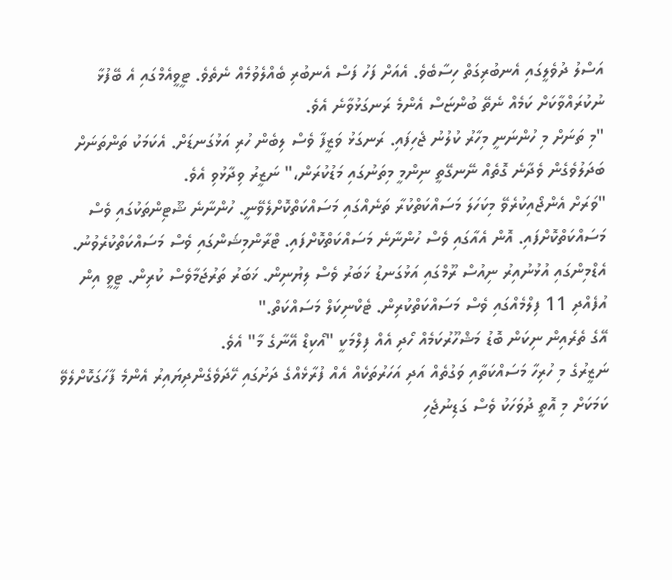އަސްލު ދުވެލީގައި އެނބުރިގަތް ހިސާބެވެ. އެއަށް ފަހު ފަސް އެނބުރި ބެއްލެވުމެއް ނެތެވެ. ޓީވީއެމްގައި އެ ބޭފުޅާ ނުކުރައްވާކަށް ކަމެއް ނެތޭ ބުންޏަސް އެންމެ ރަނގަޅުވާނެ އެވެ.
"މި ތަނަށް މި ހުންނަނީ މިހާރު ކުލުނު ޖެހިފައި. ރަނގަޅު ވަޒީފާ ވެސް ލިބެން ހުރި އަޅުގަނޑަށް. އެކަމަކު ތަންތަނަށް ބަދަލުވެގެން ވެދާނެ ގޮތެއް ނޭނގޭތީ ނިންމީ މިތަނުގައި މަޑުކުރަން،" ނަޒީރު ވިދާޅުވި އެވެ.
"ވަރަށް އެންޖޯއިކުރެވޭ މިކަހަލަ މަސައްކަތްކުރާ ތަނެއްގައި މަސައްކަތްކޮށްލެވޭނީ. ހުންނާނެ ޝޫޓިންތަކުގައި ވެސް މަސައްކަތްކޮށްފައި. އޮން އެއާގައި ވެސް ހުންނާނެ މަސައްކަތްކޮށްފައި. ޓްރާންމިޝަންގައި ވެސް މަސައްކަތްކުރެވުނު. އެޑްމިންގައި އުޅުނުއިރު ނިއުސް ރޫމްގައި އަޅުގަނޑު ޚަބަރު ވެސް ލިޔުނިން. ޚަބަރު ތަރުޖަމާވެސް ކުރިން. ޓީވީ އިން އުފެއްދި 11 ފިލްމެއްގައި ވެސް މަސައްކަތްކުރިން. ޓެކްނިކަލް މަސައްކަތް."
އޭގެ ތެރެއިން ނިކަން ބޮޑު މަޝްހޫރުކަމެއް ހޯދި އެއް ފިލްމަކީ "އޯކިޑް އޭނާގެ މާ" އެވެ.
ނަޒީރުގެ މި ހުރިހާ މަސައްކަތާއި ވަގުތެއް އަދި އަހަރުތަކެއް އެއް ފުރާޅެއްގެ ދަށުގައި ހޭދަވެގެންދިޔައިރު އެންމެ ފާހަގަކޮށްލެވޭ ކަމަކަށް މި އޮތީ ދުވަހަކު ވެސް ގަޑިނުޖެހި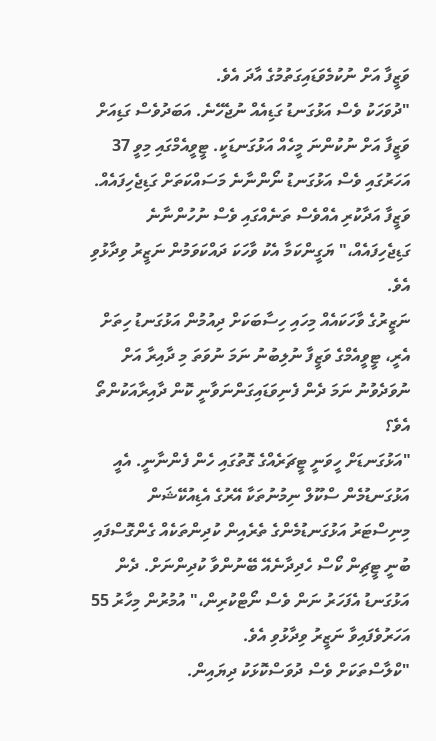ވަޒީފާ އަށް ނުކުމެވަޑައިގަތުމުގެ އާދަ އެވެ.
"ދުވަހަކު ވެސް އަޅުގަނޑު ގަޑިއެއް ނުޖެހޭނެ. އަބަދުވެސް ގަޑިއަށް ވަޒީފާ އަށް ނުކުންނަ މީހެއް އަޅުގަނޑަކީ. ޓީވީއެމްގައި މިވީ 37 އަހަރުގައި ވެސް އަޅުގަނޑު ނޯންނާނެ މަސައްކަތަށް ގަޑިޖެހިފައެއް. ވަޒީފާ އަދާކުރި އެއްވެސް ތަނެއްގައި ވެސް ނުހުންނާނެ ގަޑިޖެހިފައެއް،" ޔަގީންކަމާ އެކު ވާހަކަ ދައްކަވަމުން ނަޒީރު ވިދާޅުވި އެވެ.
ނަޒީރުގެ ވާހަކައެއް މިހައި ހިސާބަކަށް ދިއުމުން އަޅުގަނޑު ހިތަށް އެރީ، ޓީވީއެމްގެ ވަޒީފާ ނުލިބުނު ނަމަ ނުވަތަ މި ދާއިރާ އަށް ނުވަދެވުނު ނަމަ ދެން ފެނިވަޑައިގަންނަވާނީ ކޮން ދާއިރާއަކުންތޯ އެވެ؟
"އަޅުގަނޑަށް ހީވަނީ ޓީޗަރެއްގެ ގޮތުގައި ހެން ފެންނާނީ. އެއީ އަޅުގަނޑުމެން ސްކޫލް ނިމުނުތަކާ އޭރުގެ އެޑިއުކޭޝަން މިނިސްޓަރު އަޅުގަނޑުމެންގެ ތެރެއިން ކުދިންތަކެއް ގެންގޮސްފައި ބުނީ ޓީޗިން ކޯސް ހެދިދާނެއޭ ބޭނުންވާ ކުދިންނަށް. ދެން އަޅުގަނޑު އެފަހަރު ނަން ވެސް ނޯޓްކުރިން،" އުމުރުން މިހާރު 55 އަހަރުވެފައިވާ ނަޒީރު ވިދާޅުވި އެވެ.
"ކްލާސްތަކަށް ވެސް ދުވަސްކޮޅަކު ދިޔައިން.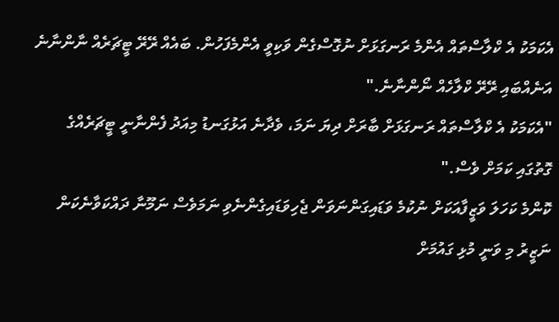އެކަމަކު އެ ކްލާސްތައް އެންމެ ރަނގަޅަށް ނުގޮސްގެން ވަކިވީ އެންމެފަހުން. ބައެއް ރޭރޭ ޓީޗަރެއް ނާންނާނެ އަނެއްބައި ރޭރޭ ކްލާހެއް ނޯންނާނެ."
"އެކަމަކު އެ ކްލާސްތައް ރަނގަޅަށް ބާރަށް ދިޔަ ނަމަ، ވެދާނެ އަޅުގަނޑު މިއަދު ފެންނާނީ ޓީޗަރެއްގެ ގޮތުގައި ކަމަށް ވެސް."
ކޮންމެ ކަހަލަ ވަޒީފާއަކަށް ނުކުމެ ވަޑައިގަންނަވަން ޖެހިވަޑައިގެންނެވި ނަމަވެސް ނަމޫނާ ދައްކަވާނެކަން ނަޒީރު މި ވަނީ މުޅި ގައުމަށް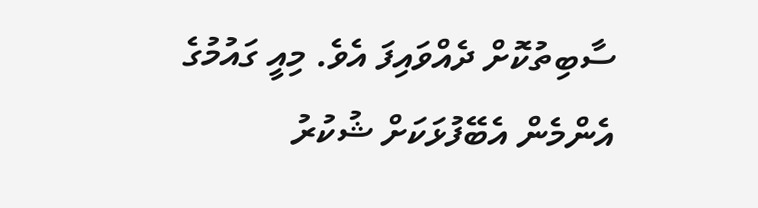ސާބިތުކޮށް ދެއްވައިފަ އެވެ. މިއީ ގައުމުގެ އެންމެން އެބޭފުޅަކަށް ޝުކުރު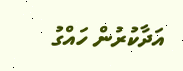އަދާކުރުން ހައްގު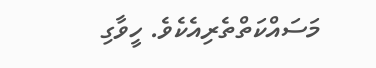މަސައްކަތްތެރިއެކެވެ. ހީވާގި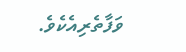ވަފާތެރިއެކެވެ.